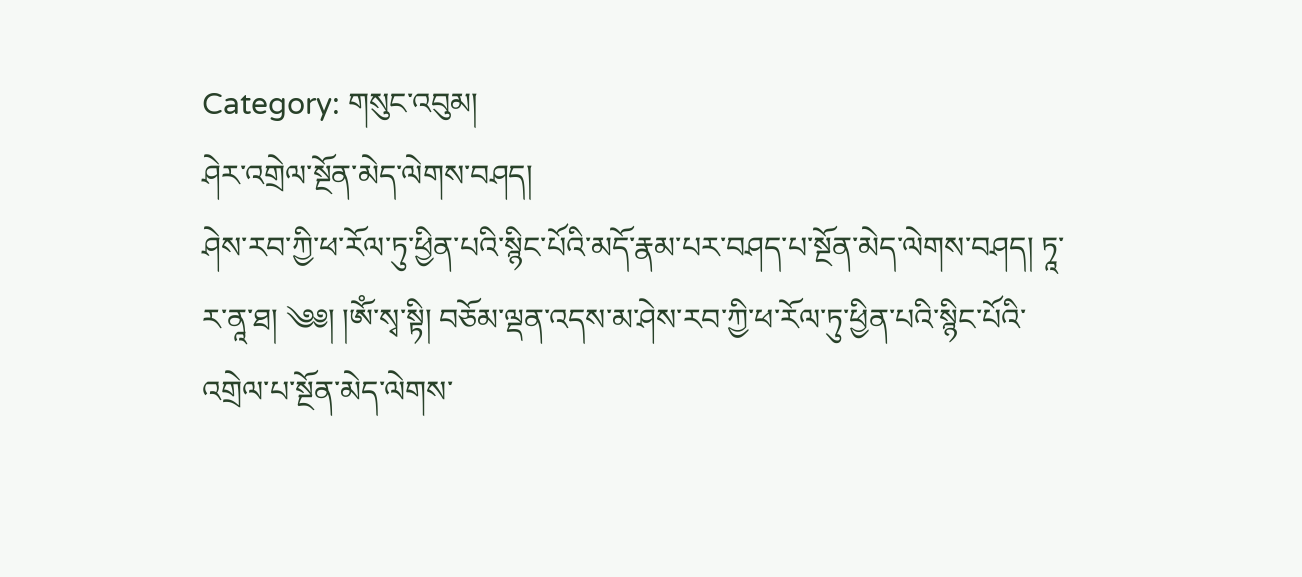Category: གསུང་འབུམ།
ཤེར་འགྲེལ་སྔོན་མེད་ལེགས་བཤད།
ཤེས་རབ་ཀྱི་ཕ་རོལ་ཏུ་ཕྱིན་པའི་སྙིང་པོའི་མདོ་རྣམ་པར་བཤད་པ་སྔོན་མེད་ལེགས་བཤད། ཏཱ་ར་ནཱ་ཐ། ༄༅། །ཨོཾ་སྭ་སྟི། བཅོམ་ལྡན་འདས་མ་ཤེས་རབ་ཀྱི་ཕ་རོལ་ཏུ་ཕྱིན་པའི་སྙིང་པོའི་འགྲེལ་པ་སྔོན་མེད་ལེགས་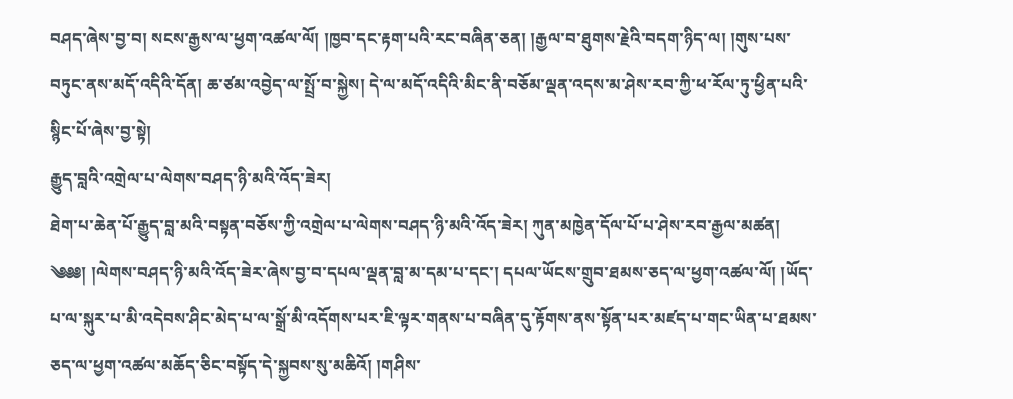བཤད་ཞེས་བྱ་བ། སངས་རྒྱས་ལ་ཕྱག་འཚལ་ལོ། །ཁྱབ་དང་རྟག་པའི་རང་བཞིན་ཅན། །རྒྱལ་བ་ཐུགས་རྗེའི་བདག་ཉིད་ལ། །གུས་པས་བཏུང་ནས་མདོ་འདིའི་དོན། ཆ་ཙམ་འབྱེད་ལ་སྤྲོ་བ་སྐྱེས། དེ་ལ་མདོ་འདིའི་མིང་ནི་བཅོམ་ལྡན་འདས་མ་ཤེས་རབ་ཀྱི་ཕ་རོལ་ཏུ་ཕྱིན་པའི་སྙིང་པོ་ཞེས་བྱ་སྟེ།
རྒྱུད་བླའི་འགྲེལ་པ་ལེགས་བཤད་ཉི་མའི་འོད་ཟེར།
ཐེག་པ་ཆེན་པོ་རྒྱུད་བླ་མའི་བསྟན་བཅོས་ཀྱི་འགྲེལ་པ་ལེགས་བཤད་ཉི་མའི་འོད་ཟེར། ཀུན་མཁྱེན་དོལ་པོ་པ་ཤེས་རབ་རྒྱལ་མཚན། ༄༅༅། །ལེགས་བཤད་ཉི་མའི་འོད་ཟེར་ཞེས་བྱ་བ་དཔལ་ལྡན་བླ་མ་དམ་པ་དང་། དཔལ་ཡོངས་གྲུབ་ཐམས་ཅད་ལ་ཕྱག་འཚལ་ལོ། །ཡོད་པ་ལ་སྐུར་པ་མི་འདེབས་ཤིང་མེད་པ་ལ་སྒྲོ་མི་འདོགས་པར་ཇི་ལྟར་གནས་པ་བཞིན་དུ་རྟོགས་ནས་སྟོན་པར་མཛད་པ་གང་ཡིན་པ་ཐམས་ཅད་ལ་ཕྱག་འཚལ་མཆོད་ཅིང་བསྟོད་དེ་སྐྱབས་སུ་མཆིའོ། །གཤིས་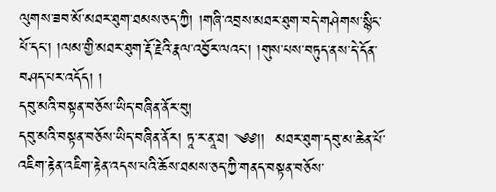ལུགས་ཟབ་མོ་མཐར་ཐུག་ཐམས་ཅད་ཀྱི། །གཞི་འབྲས་མཐར་ཐུག་བདེ་གཤེགས་སྙིང་པོ་དང་། །ལམ་གྱི་མཐར་ཐུག་རྡོ་རྗེའི་རྣལ་འབྱོར་ལའང་། །གུས་པས་བཏུད་ནས་དེ་དོན་བཤད་པར་འདོད། །
དབུ་མའི་བསྟན་བཅོས་ཡིད་བཞིན་ནོར་བུ།
དབུ་མའི་བསྟན་བཅོས་ཡིད་བཞིན་ནོར། ཏཱ་ར་ནཱ་ཐ། ༄༅།།  མཐར་ཐུག་དབུ་མ་ཆེན་པོ་འཇིག་རྟེན་འཇིག་རྟེན་འདས་པའི་ཆོས་ཐམས་ཅད་ཀྱི་གནད་བསྟན་བཅོས་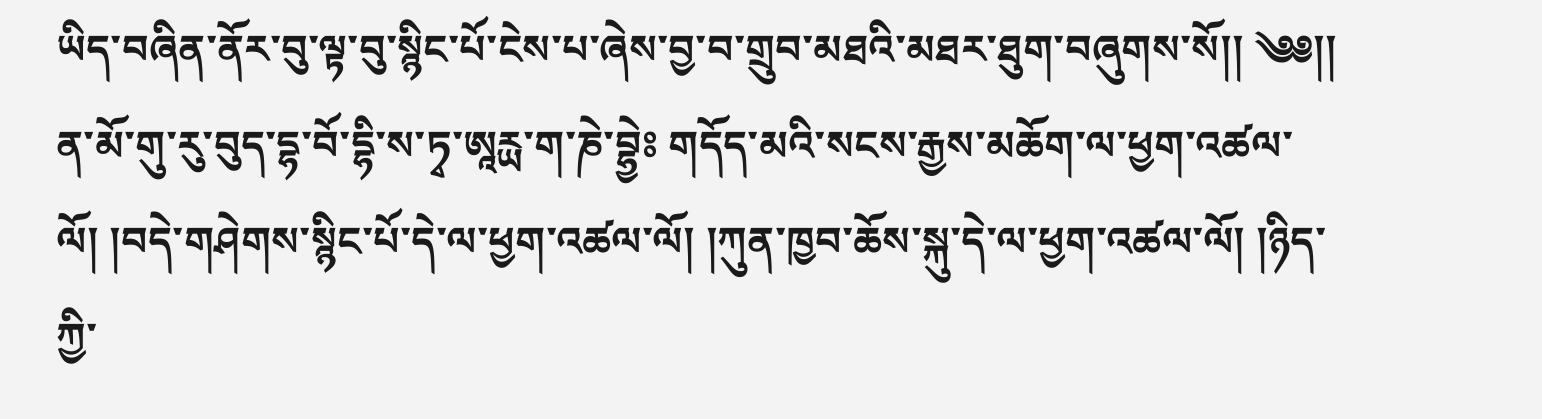ཡིད་བཞིན་ནོར་བུ་ལྟ་བུ་སྙིང་པོ་ངེས་པ་ཞེས་བྱ་བ་གྲུབ་མཐའི་མཐར་ཐུག་བཞུགས་སོ།། ༄༅།། ན་མོ་གུ་རུ་བུད་དྷ་བོ་དྷི་ས་ཏྭ་ཨཱརྻ་ག་ཎེ་བྷྱེཿ གདོད་མའི་སངས་རྒྱས་མཆོག་ལ་ཕྱག་འཚལ་ལོ། །བདེ་གཤེགས་སྙིང་པོ་དེ་ལ་ཕྱག་འཚལ་ལོ། །ཀུན་ཁྱབ་ཆོས་སྐུ་དེ་ལ་ཕྱག་འཚལ་ལོ། །ཉིད་ཀྱི་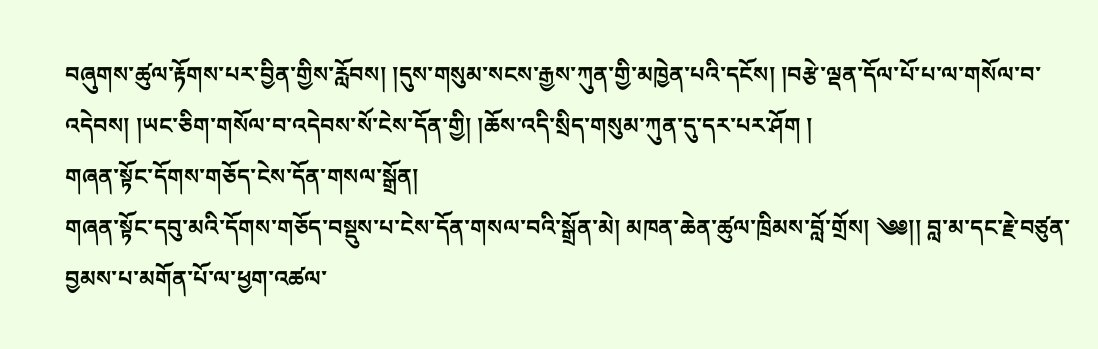བཞུགས་ཚུལ་རྟོགས་པར་བྱིན་གྱིས་རློབས། །དུས་གསུམ་སངས་རྒྱས་ཀུན་གྱི་མཁྱེན་པའི་དངོས། །བརྩེ་ལྡན་དོལ་པོ་པ་ལ་གསོལ་བ་འདེབས། །ཡང་ཅིག་གསོལ་བ་འདེབས་སོ་ངེས་དོན་གྱི། །ཆོས་འདི་སྲིད་གསུམ་ཀུན་དུ་དར་པར་ཤོག །
གཞན་སྟོང་དོགས་གཅོད་ངེས་དོན་གསལ་སྒྲོན།
གཞན་སྟོང་དབུ་མའི་དོགས་གཅོད་བསྡུས་པ་ངེས་དོན་གསལ་བའི་སྒྲོན་མེ། མཁན་ཆེན་ཚུལ་ཁྲིམས་བློ་གྲོས། ༄༅།། བླ་མ་དང་རྗེ་བཙུན་བྱམས་པ་མགོན་པོ་ལ་ཕྱག་འཚལ་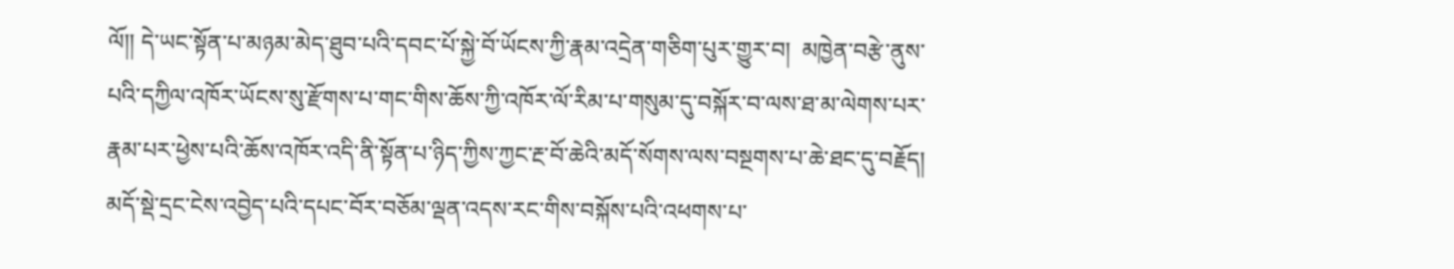ལོ།། དེ་ཡང་སྟོན་པ་མཉམ་མེད་ཐུབ་པའི་དབང་པོ་སྐྱེ་བོ་ཡོངས་ཀྱི་རྣམ་འདྲེན་གཅིག་པུར་གྱུར་བ།  མཁྱེན་བརྩེ་ནུས་པའི་དཀྱིལ་འཁོར་ཡོངས་སུ་རྫོགས་པ་གང་གིས་ཆོས་ཀྱི་འཁོར་ལོ་རིམ་པ་གསུམ་དུ་བསྐོར་བ་ལས་ཐ་མ་ལེགས་པར་རྣམ་པར་ཕྱེས་པའི་ཆོས་འཁོར་འདི་ནི་སྟོན་པ་ཉིད་ཀྱིས་ཀྱང་རྔ་བོ་ཆེའི་མདོ་སོགས་ལས་བསྔགས་པ་ཆེ་ཐང་དུ་བརྗོད།   མདོ་སྡེ་དྲང་ངེས་འབྱེད་པའི་དཔང་བོར་བཅོམ་ལྡན་འདས་རང་གིས་བསྐོས་པའི་འཕགས་པ་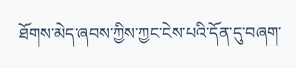ཐོགས་མེད་ཞབས་ཀྱིས་ཀྱང་ངེས་པའི་དོན་དུ་བཞག་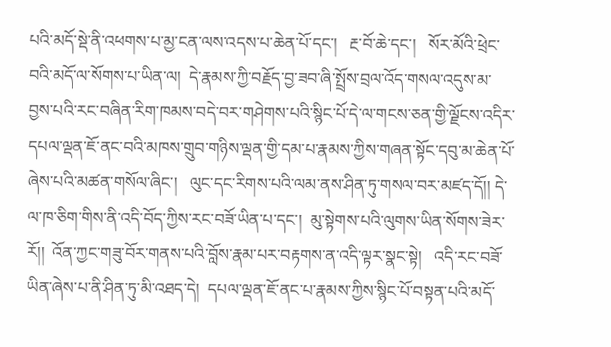པའི་མདོ་སྡེ་ནི་འཕགས་པ་མྱ་ངན་ལས་འདས་པ་ཆེན་པོ་དང་།   རྔ་བོ་ཆེ་དང་།   སོར་མོའི་ཕྲེང་བའི་མདོ་ལ་སོགས་པ་ཡིན་ལ།  དེ་རྣམས་ཀྱི་བརྗོད་བྱ་ཟབ་ཞི་སྤྲོས་བྲལ་འོད་གསལ་འདུས་མ་བྱས་པའི་རང་བཞིན་རིག་ཁམས་བདེ་བར་གཤེགས་པའི་སྙིང་པོ་དེ་ལ་གངས་ཅན་གྱི་ལྗོངས་འདིར་དཔལ་ལྡན་ཇོ་ནང་བའི་མཁས་གྲུབ་གཉིས་ལྡན་གྱི་དམ་པ་རྣམས་ཀྱིས་གཞན་སྟོང་དབུ་མ་ཆེན་པོ་ཞེས་པའི་མཚན་གསོལ་ཞིང་།   ལུང་དང་རིགས་པའི་ལམ་ནས་ཤིན་ཏུ་གསལ་བར་མཛད་དོ།། དེ་ལ་ཁ་ཅིག་གིས་ནི་འདི་བོད་ཀྱིས་རང་བཟོ་ཡིན་པ་དང་།  མུ་སྟེགས་པའི་ལུགས་ཡིན་སོགས་ཟེར་རོ།།  འོན་ཀྱང་གཟུ་བོར་གནས་པའི་བློས་རྣམ་པར་བརྟགས་ན་འདི་ལྟར་སྣང་སྟེ།   འདི་རང་བཟོ་ཡིན་ཞེས་པ་ནི་ཤིན་ཏུ་མི་འཐད་དེ།  དཔལ་ལྡན་ཇོ་ནང་པ་རྣམས་ཀྱིས་སྙིང་པོ་བསྟན་པའི་མདོ་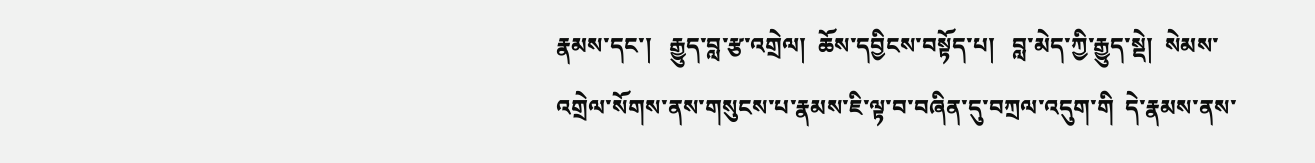རྣམས་དང་།   རྒྱུད་བླ་རྩ་འགྲེལ།  ཆོས་དབྱིངས་བསྟོད་པ།   བླ་མེད་ཀྱི་རྒྱུད་སྡེ།  སེམས་འགྲེལ་སོགས་ནས་གསུངས་པ་རྣམས་ཇི་ལྟ་བ་བཞིན་དུ་བཀྲལ་འདུག་གི  དེ་རྣམས་ནས་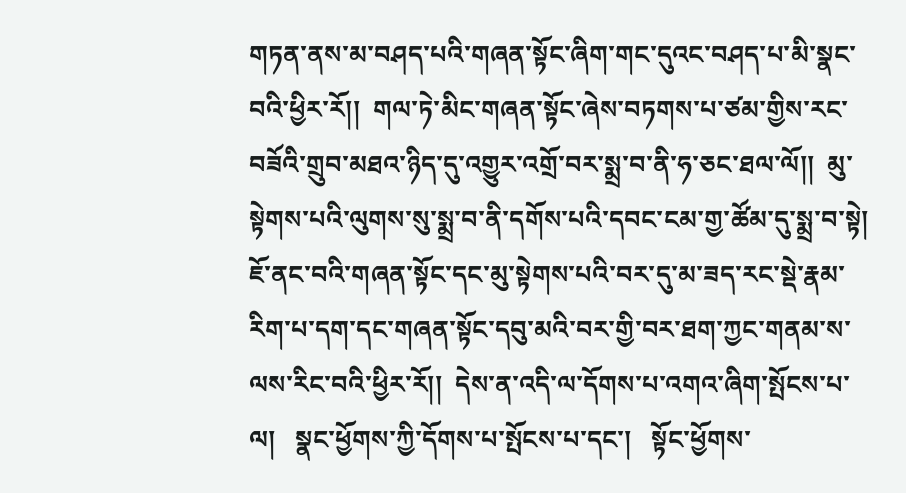གཏན་ནས་མ་བཤད་པའི་གཞན་སྟོང་ཞིག་གང་དུའང་བཤད་པ་མི་སྣང་བའི་ཕྱིར་རོ།།  གལ་ཏེ་མིང་གཞན་སྟོང་ཞེས་བཏགས་པ་ཙམ་གྱིས་རང་བཟོའི་གྲུབ་མཐའ་ཉིད་དུ་འགྱུར་འགྲོ་བར་སྨྲ་བ་ནི་ཧ་ཅང་ཐལ་ལོ།།  མུ་སྟེགས་པའི་ལུགས་སུ་སྨྲ་བ་ནི་དགོས་པའི་དབང་ངམ་གྱ་ཚོམ་དུ་སྨྲ་བ་སྟེ།  ཇོ་ནང་བའི་གཞན་སྟོང་དང་མུ་སྟེགས་པའི་བར་དུ་མ་ཟད་རང་སྡེ་རྣམ་རིག་པ་དག་དང་གཞན་སྟོང་དབུ་མའི་བར་གྱི་བར་ཐག་ཀྱང་གནམ་ས་ལས་རིང་བའི་ཕྱིར་རོ།།  དེས་ན་འདི་ལ་དོགས་པ་འགའ་ཞིག་སྤོངས་པ་ལ།   སྣང་ཕྱོགས་ཀྱི་དོགས་པ་སྤོངས་པ་དང་།   སྟོང་ཕྱོགས་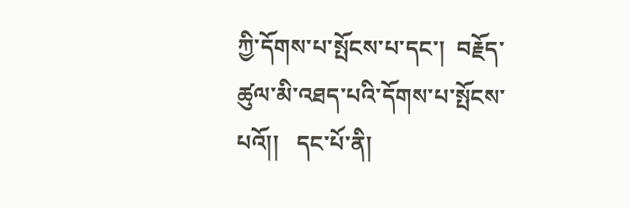ཀྱི་དོགས་པ་སྤོངས་པ་དང་།  བརྗོད་ཚུལ་མི་འཐད་པའི་དོགས་པ་སྤོངས་པའོ།།   དང་པོ་ནི།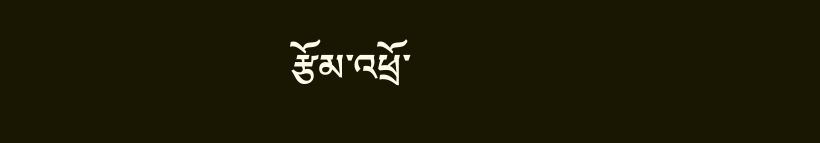རྩོམ་འཕྲོ་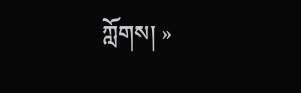ཀློགས། »